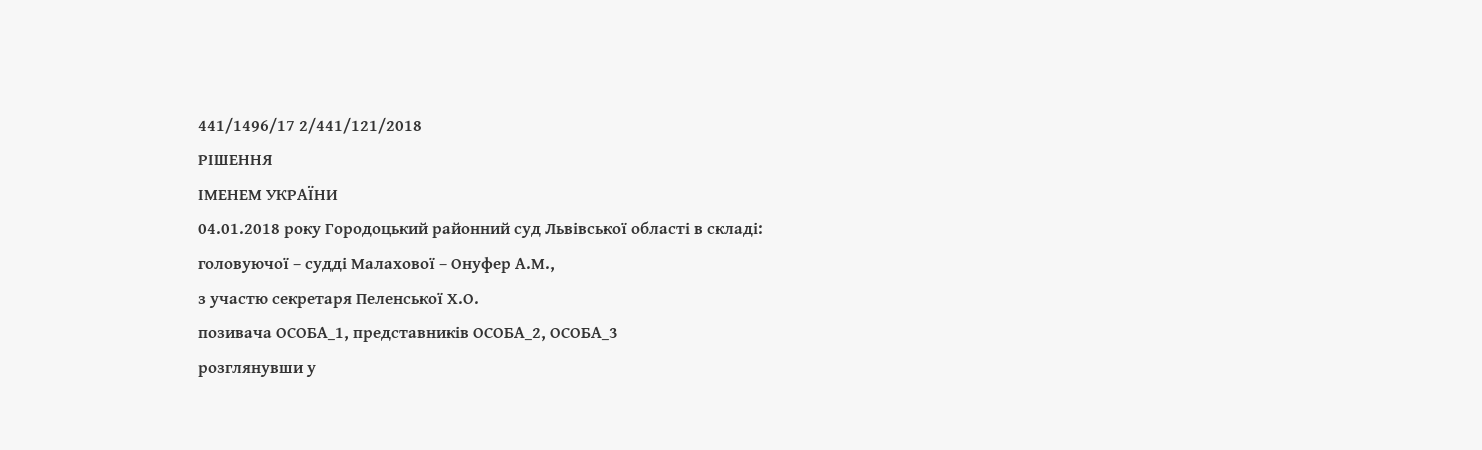441/1496/17 2/441/121/2018
РІШЕННЯ
ІМЕНЕМ УКРАЇНИ
04.01.2018 року Городоцький районний суд Львівської області в складі:
головуючої – судді Малахової – Онуфер А.М.,
з участю секретаря Пеленської Х.О.
позивача ОСОБА_1, представників ОСОБА_2, ОСОБА_3
розглянувши у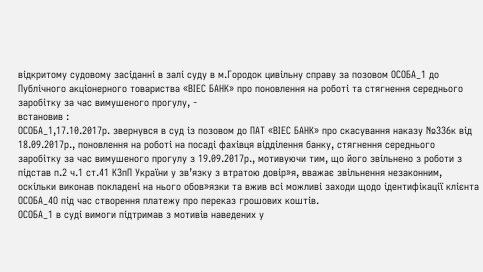відкритому судовому засіданні в залі суду в м.Городок цивільну справу за позовом ОСОБА_1 до Публічного акціонерного товариства «ВІЕС БАНК» про поновлення на роботі та стягнення середнього заробітку за час вимушеного прогулу, -
встановив :
ОСОБА_1,17.10.2017р. звернувся в суд із позовом до ПАТ «ВІЕС БАНК» про скасування наказу №336к від 18.09.2017р., поновлення на роботі на посаді фахівця відділення банку, стягнення середнього заробітку за час вимушеного прогулу з 19.09.2017р., мотивуючи тим, що його звільнено з роботи з підстав п.2 ч.1 ст.41 КЗпП України у зв’язку з втратою довір»я, вважає звільнення незаконним, оскільки виконав покладені на нього обов»язки та вжив всі можливі заходи щодо ідентифікації клієнта ОСОБА_4О під час створення платежу про переказ грошових коштів.
ОСОБА_1 в суді вимоги підтримав з мотивів наведених у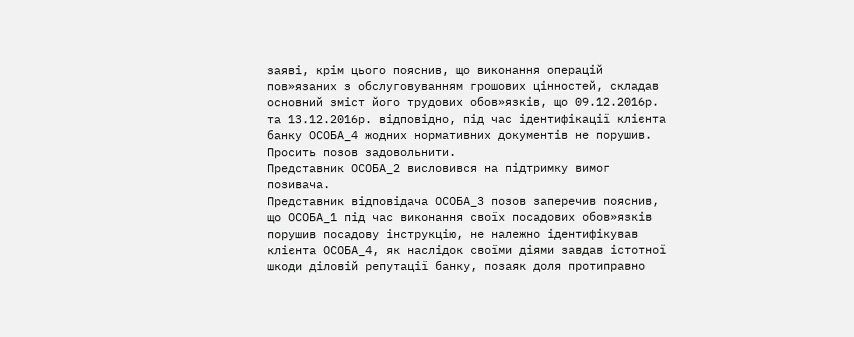заяві, крім цього пояснив, що виконання операцій пов»язаних з обслуговуванням грошових цінностей, складав основний зміст його трудових обов»язків, що 09.12.2016р. та 13.12.2016р. відповідно, під час ідентифікації клієнта банку ОСОБА_4 жодних нормативних документів не порушив. Просить позов задовольнити.
Представник ОСОБА_2 висловився на підтримку вимог позивача.
Представник відповідача ОСОБА_3 позов заперечив пояснив, що ОСОБА_1 під час виконання своїх посадових обов»язків порушив посадову інструкцію, не належно ідентифікував клієнта ОСОБА_4, як наслідок своїми діями завдав істотної шкоди діловій репутації банку, позаяк доля протиправно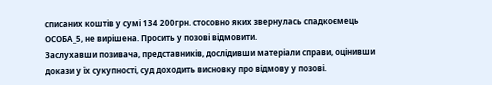списаних коштів у сумі 134 200грн. стосовно яких звернулась спадкоємець ОСОБА_5, не вирішена. Просить у позові відмовити.
Заслухавши позивача, представників, дослідивши матеріали справи, оцінивши докази у їх сукупності, суд доходить висновку про відмову у позові.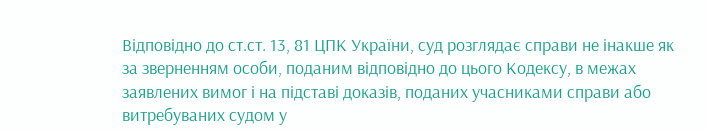Відповідно до ст.ст. 13, 81 ЦПК України, суд розглядає справи не інакше як за зверненням особи, поданим відповідно до цього Кодексу, в межах заявлених вимог і на підставі доказів, поданих учасниками справи або витребуваних судом у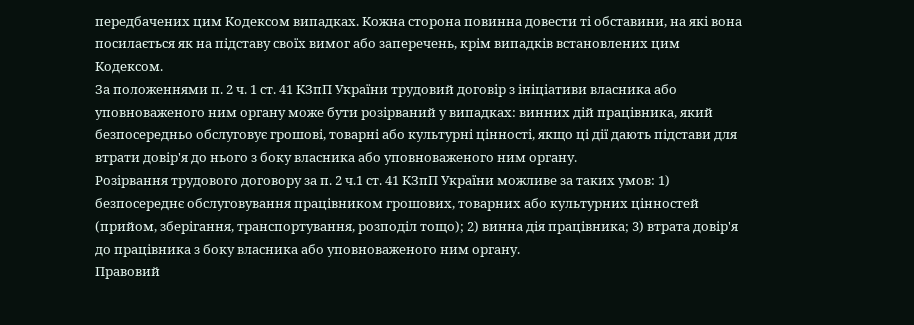передбачених цим Кодексом випадках. Кожна сторона повинна довести ті обставини, на які вона посилається як на підставу своїх вимог або заперечень, крім випадків встановлених цим Кодексом.
За положеннями п. 2 ч. 1 ст. 41 КЗпП України трудовий договір з ініціативи власника або уповноваженого ним органу може бути розірваний у випадках: винних дій працівника, який безпосередньо обслуговує грошові, товарні або культурні цінності, якщо ці дії дають підстави для втрати довір'я до нього з боку власника або уповноваженого ним органу.
Розірвання трудового договору за п. 2 ч.1 ст. 41 КЗпП України можливе за таких умов: 1) безпосереднє обслуговування працівником грошових, товарних або культурних цінностей (прийом, зберігання, транспортування, розподіл тощо); 2) винна дія працівника; 3) втрата довір'я до працівника з боку власника або уповноваженого ним органу.
Правовий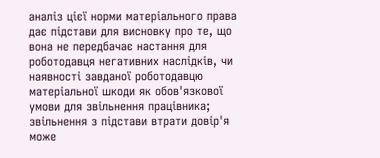аналіз цієї норми матеріального права дає підстави для висновку про те, що вона не передбачає настання для роботодавця негативних наслідків, чи наявності завданої роботодавцю матеріальної шкоди як обов'язкової умови для звільнення працівника; звільнення з підстави втрати довір'я може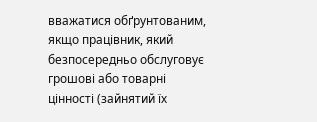вважатися обґрунтованим, якщо працівник, який безпосередньо обслуговує грошові або товарні цінності (зайнятий їх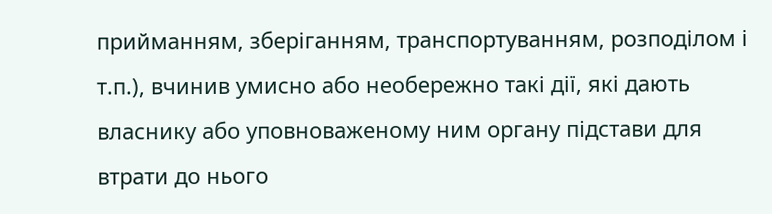прийманням, зберіганням, транспортуванням, розподілом і т.п.), вчинив умисно або необережно такі дії, які дають власнику або уповноваженому ним органу підстави для втрати до нього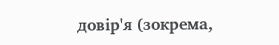довір'я (зокрема,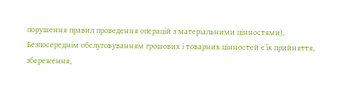порушення правил проведення операцій з матеріальними цінностями).
Безпосереднім обслуговуванням грошових і товарних цінностей є їх прийняття, збереження,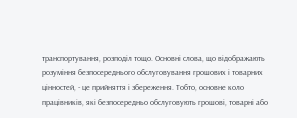транспортування, розподіл тощо. Основні слова, що відображають розуміння безпосереднього обслуговування грошових і товарних цінностей, - це прийняття і збереження. Тобто, основне коло працівників, які безпосередньо обслуговують грошові, товарні або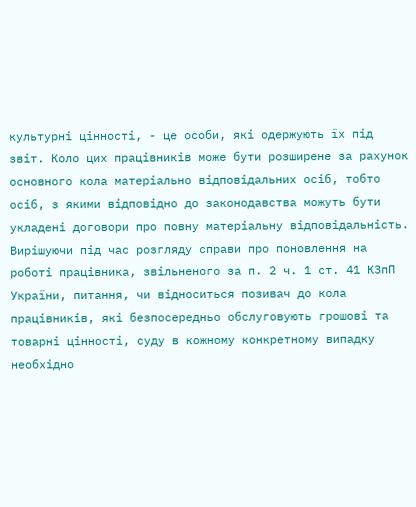культурні цінності, - це особи, які одержують їх під звіт. Коло цих працівників може бути розширене за рахунок основного кола матеріально відповідальних осіб, тобто осіб, з якими відповідно до законодавства можуть бути укладені договори про повну матеріальну відповідальність.
Вирішуючи під час розгляду справи про поновлення на роботі працівника, звільненого за п. 2 ч. 1 ст. 41 КЗпП України, питання, чи відноситься позивач до кола працівників, які безпосередньо обслуговують грошові та товарні цінності, суду в кожному конкретному випадку необхідно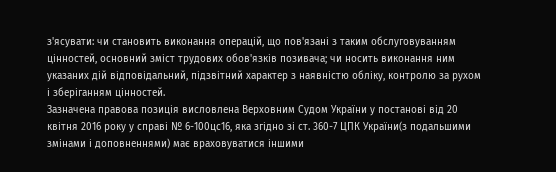з'ясувати: чи становить виконання операцій, що пов'язані з таким обслуговуванням цінностей, основний зміст трудових обов'язків позивача; чи носить виконання ним указаних дій відповідальний, підзвітний характер з наявністю обліку, контролю за рухом і зберіганням цінностей.
Зазначена правова позиція висловлена Верховним Судом України у постанові від 20 квітня 2016 року у справі № 6-100цс16, яка згідно зі ст. 360-7 ЦПК України(з подальшими змінами і доповненнями) має враховуватися іншими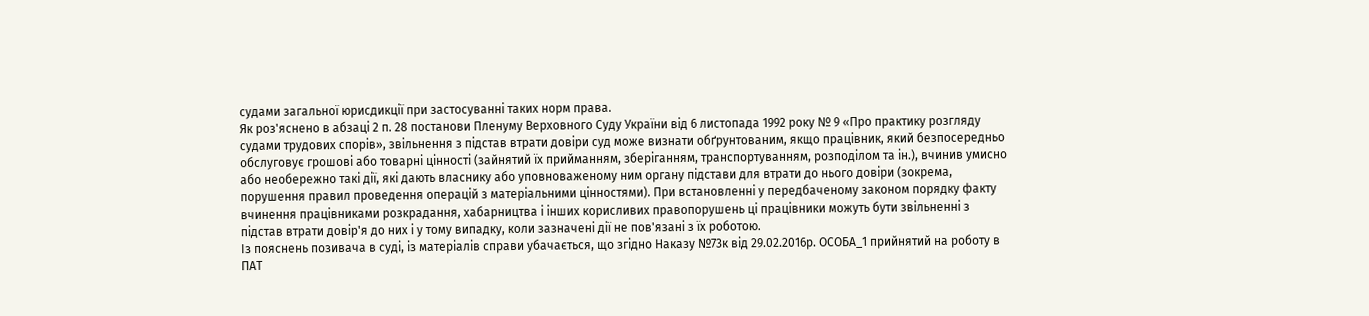судами загальної юрисдикції при застосуванні таких норм права.
Як роз'яснено в абзаці 2 п. 28 постанови Пленуму Верховного Суду України від 6 листопада 1992 року № 9 «Про практику розгляду судами трудових спорів», звільнення з підстав втрати довіри суд може визнати обґрунтованим, якщо працівник, який безпосередньо обслуговує грошові або товарні цінності (зайнятий їх прийманням, зберіганням, транспортуванням, розподілом та ін.), вчинив умисно або необережно такі дії, які дають власнику або уповноваженому ним органу підстави для втрати до нього довіри (зокрема, порушення правил проведення операцій з матеріальними цінностями). При встановленні у передбаченому законом порядку факту вчинення працівниками розкрадання, хабарництва і інших корисливих правопорушень ці працівники можуть бути звільненні з підстав втрати довір'я до них і у тому випадку, коли зазначені дії не пов'язані з їх роботою.
Із пояснень позивача в суді, із матеріалів справи убачається, що згідно Наказу №73к від 29.02.2016р. ОСОБА_1 прийнятий на роботу в ПАТ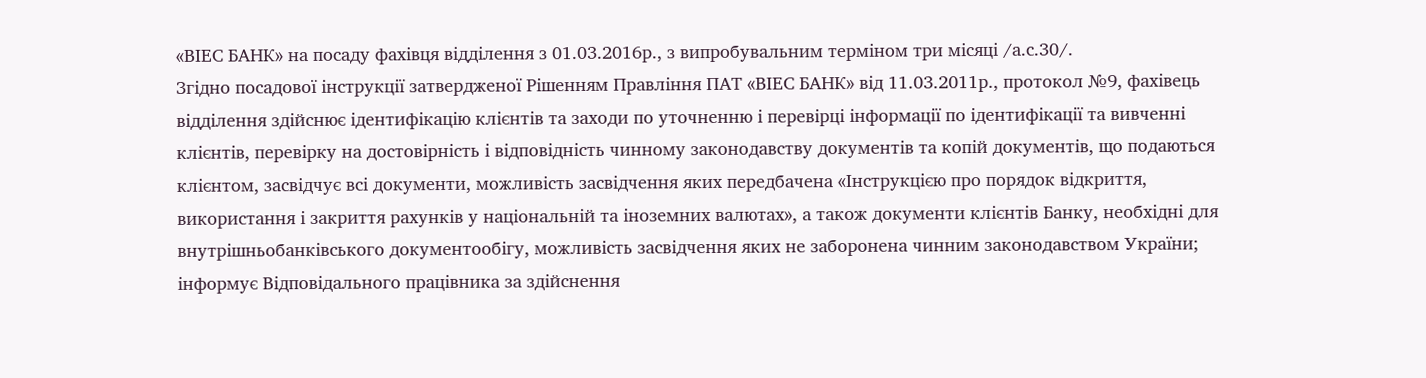«ВІЕС БАНК» на посаду фахівця відділення з 01.03.2016р., з випробувальним терміном три місяці /а.с.30/.
Згідно посадової інструкції затвердженої Рішенням Правління ПАТ «ВІЕС БАНК» від 11.03.2011р., протокол №9, фахівець відділення здійснює ідентифікацію клієнтів та заходи по уточненню і перевірці інформації по ідентифікації та вивченні клієнтів, перевірку на достовірність і відповідність чинному законодавству документів та копій документів, що подаються клієнтом, засвідчує всі документи, можливість засвідчення яких передбачена «Інструкцією про порядок відкриття, використання і закриття рахунків у національній та іноземних валютах», а також документи клієнтів Банку, необхідні для внутрішньобанківського документообігу, можливість засвідчення яких не заборонена чинним законодавством України; інформує Відповідального працівника за здійснення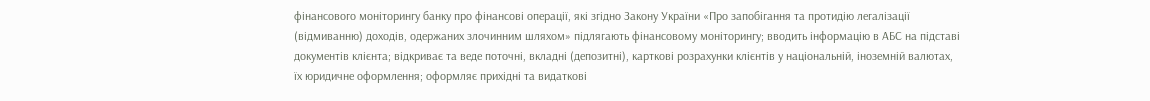фінансового моніторингу банку про фінансові операції, які згідно Закону України «Про запобігання та протидію легалізації (відмиванню) доходів, одержаних злочинним шляхом» підлягають фінансовому моніторингу; вводить інформацію в АБС на підставі документів клієнта; відкриває та веде поточні, вкладні (депозитні), карткові розрахунки клієнтів у національній, іноземній валютах, їх юридичне оформлення; оформляє прихідні та видаткові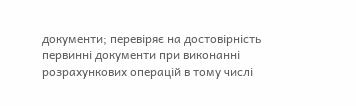документи; перевіряє на достовірність первинні документи при виконанні розрахункових операцій в тому числі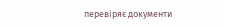перевіряє документи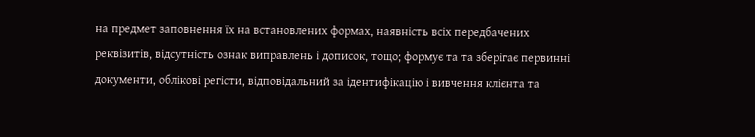на предмет заповнення їх на встановлених формах, наявність всіх передбачених реквізитів, відсутність ознак виправлень і дописок, тощо; формує та та зберігає первинні документи, облікові регісти, відповідальний за ідентифікацію і вивчення клієнта та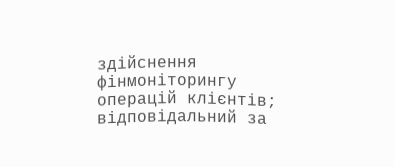здійснення фінмоніторингу операцій клієнтів; відповідальний за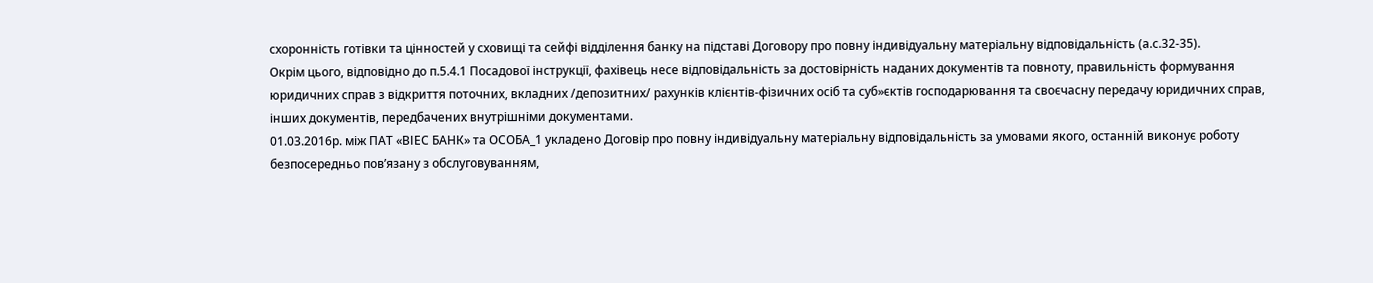схоронність готівки та цінностей у сховищі та сейфі відділення банку на підставі Договору про повну індивідуальну матеріальну відповідальність (а.с.32-35).
Окрім цього, відповідно до п.5.4.1 Посадової інструкції, фахівець несе відповідальність за достовірність наданих документів та повноту, правильність формування юридичних справ з відкриття поточних, вкладних /депозитних/ рахунків клієнтів-фізичних осіб та суб»єктів господарювання та своєчасну передачу юридичних справ, інших документів, передбачених внутрішніми документами.
01.03.2016р. між ПАТ «ВІЕС БАНК» та ОСОБА_1 укладено Договір про повну індивідуальну матеріальну відповідальність за умовами якого, останній виконує роботу безпосередньо пов’язану з обслуговуванням,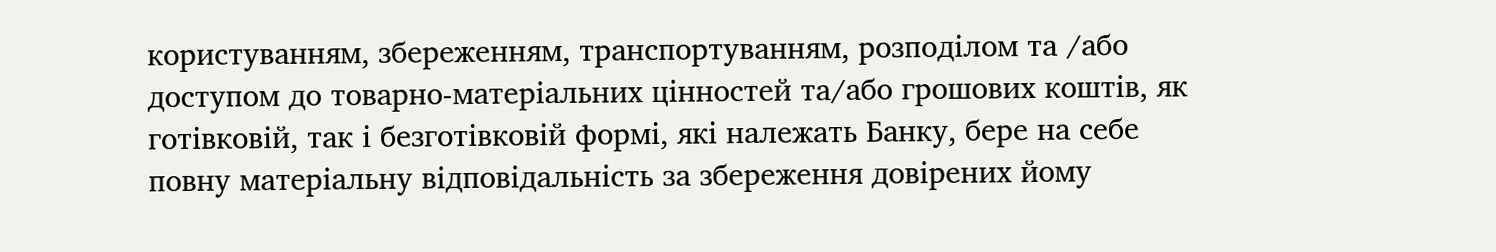користуванням, збереженням, транспортуванням, розподілом та /або доступом до товарно-матеріальних цінностей та/або грошових коштів, як готівковій, так і безготівковій формі, які належать Банку, бере на себе повну матеріальну відповідальність за збереження довірених йому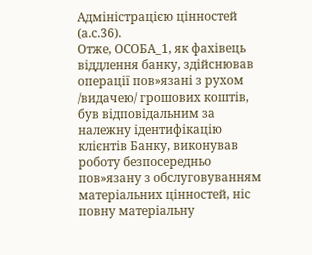Адміністрацією цінностей (а.с.36).
Отже, ОСОБА_1, як фахівець віддлення банку, здійснював операції пов»язані з рухом /видачею/ грошових коштів, був відповідальним за належну ідентифікацію клієнтів Банку, виконував роботу безпосередньо пов»язану з обслуговуванням матеріальних цінностей, ніс повну матеріальну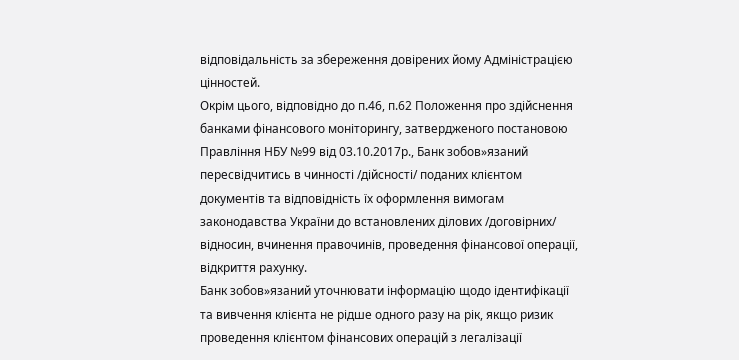відповідальність за збереження довірених йому Адміністрацією цінностей.
Окрім цього, відповідно до п.46, п.62 Положення про здійснення банками фінансового моніторингу, затвердженого постановою Правління НБУ №99 від 03.10.2017р., Банк зобов»язаний пересвідчитись в чинності /дійсності/ поданих клієнтом документів та відповідність їх оформлення вимогам законодавства України до встановлених ділових /договірних/ відносин, вчинення правочинів, проведення фінансової операції, відкриття рахунку.
Банк зобов»язаний уточнювати інформацію щодо ідентифікації та вивчення клієнта не рідше одного разу на рік, якщо ризик проведення клієнтом фінансових операцій з легалізації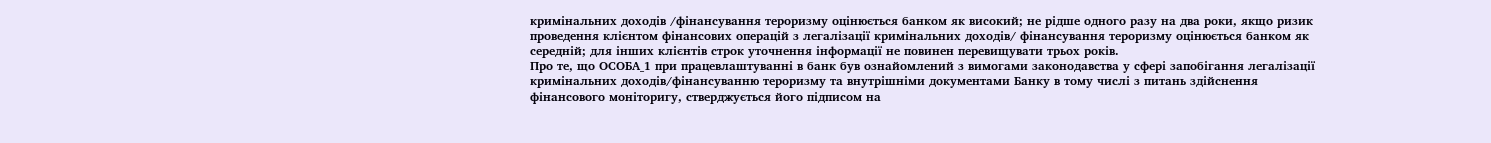кримінальних доходів /фінансування тероризму оцінюється банком як високий; не рідше одного разу на два роки, якщо ризик проведення клієнтом фінансових операцій з легалізації кримінальних доходів/ фінансування тероризму оцінюється банком як середній; для інших клієнтів строк уточнення інформації не повинен перевищувати трьох років.
Про те, що ОСОБА_1 при працевлаштуванні в банк був ознайомлений з вимогами законодавства у сфері запобігання легалізації кримінальних доходів/фінансуванню тероризму та внутрішніми документами Банку в тому числі з питань здійснення фінансового моніторигу, стверджується його підписом на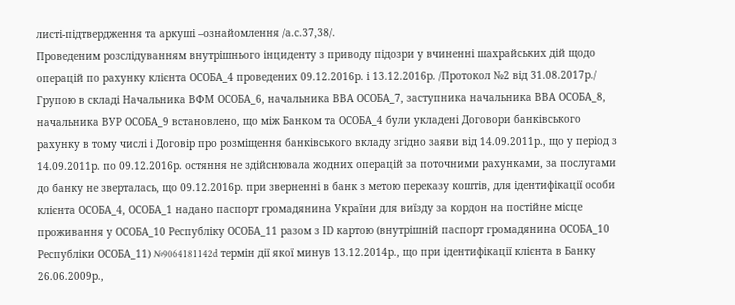листі-підтвердження та аркуші –ознайомлення /а.с.37,38/.
Проведеним розслідуванням внутрішнього інциденту з приводу підозри у вчиненні шахрайських дій щодо операцій по рахунку клієнта ОСОБА_4 проведених 09.12.2016р. і 13.12.2016р. /Протокол №2 від 31.08.2017р./ Групою в складі Начальника ВФМ ОСОБА_6, начальника ВВА ОСОБА_7, заступника начальника ВВА ОСОБА_8, начальника ВУР ОСОБА_9 встановлено, що між Банком та ОСОБА_4 були укладені Договори банківського рахунку в тому числі і Договір про розміщення банківського вкладу згідно заяви від 14.09.2011р., що у період з 14.09.2011р. по 09.12.2016р. остяння не здійснювала жодних операцій за поточними рахунками, за послугами до банку не зверталась, що 09.12.2016р. при зверненні в банк з метою переказу коштів, для ідентифікації особи клієнта ОСОБА_4, ОСОБА_1 надано паспорт громадянина України для виїзду за кордон на постійне місце проживання у ОСОБА_10 Республіку ОСОБА_11 разом з ІD картою (внутрішній паспорт громадянина ОСОБА_10 Республіки ОСОБА_11) №9064181142d термін дії якої минув 13.12.2014р., що при ідентифікації клієнта в Банку 26.06.2009р.,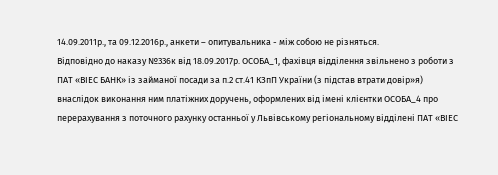14.09.2011р., та 09.12.2016р., анкети – опитувальника - між собою не різняться.
Відповідно до наказу №336к від 18.09.2017р. ОСОБА_1, фахівця відділення звільнено з роботи з ПАТ «ВІЕС БАНК» із займаної посади за п.2 ст.41 КЗпП України (з підстав втрати довір»я) внаслідок виконання ним платіжних доручень, оформлених від імені клієнтки ОСОБА_4 про перерахування з поточного рахунку останньої у Львівському регіональному відділені ПАТ «ВІЕС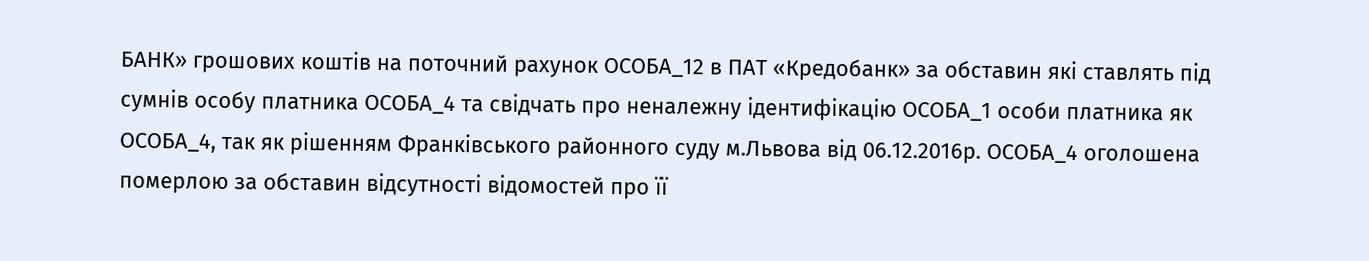БАНК» грошових коштів на поточний рахунок ОСОБА_12 в ПАТ «Кредобанк» за обставин які ставлять під сумнів особу платника ОСОБА_4 та свідчать про неналежну ідентифікацію ОСОБА_1 особи платника як ОСОБА_4, так як рішенням Франківського районного суду м.Львова від 06.12.2016р. ОСОБА_4 оголошена померлою за обставин відсутності відомостей про її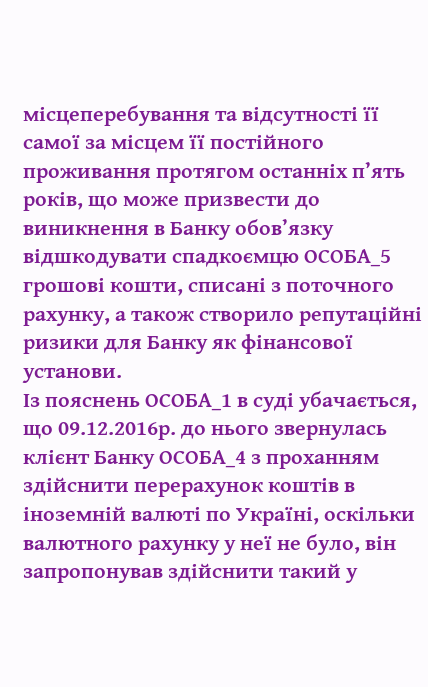місцеперебування та відсутності її самої за місцем її постійного проживання протягом останніх п’ять років, що може призвести до виникнення в Банку обов’язку відшкодувати спадкоємцю ОСОБА_5 грошові кошти, списані з поточного рахунку, а також створило репутаційні ризики для Банку як фінансової установи.
Із пояснень ОСОБА_1 в суді убачається, що 09.12.2016р. до нього звернулась клієнт Банку ОСОБА_4 з проханням здійснити перерахунок коштів в іноземній валюті по Україні, оскільки валютного рахунку у неї не було, він запропонував здійснити такий у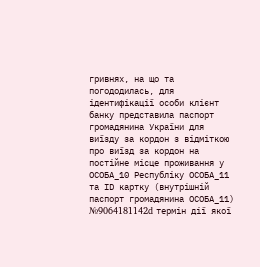гривнях, на що та погододилась, для ідентифікації особи клієнт банку представила паспорт громадянина України для виїзду за кордон з відміткою про виїзд за кордон на постійне місце проживання у ОСОБА_10 Республіку ОСОБА_11 та ІD картку (внутрішній паспорт громадянина ОСОБА_11) №9064181142d термін дії якої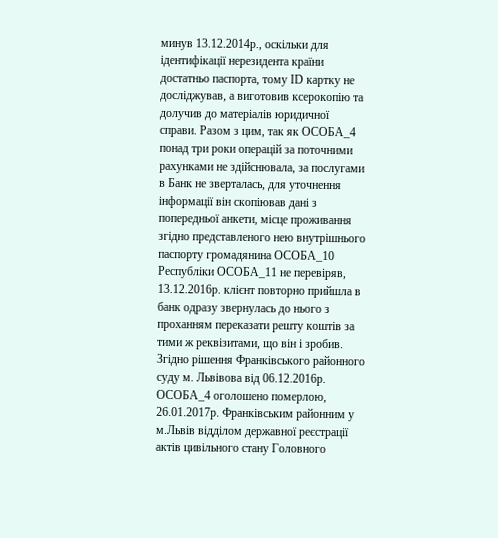минув 13.12.2014р., оскільки для ідентифікації нерезидента країни достатньо паспорта, тому ІD картку не досліджував, а виготовив ксерокопію та долучив до матеріалів юридичної справи. Разом з цим, так як ОСОБА_4 понад три роки операцій за поточними рахунками не здійснювала, за послугами в Банк не зверталась, для уточнення інформації він скопіював дані з попередньої анкети, місце проживання згідно представленого нею внутрішнього паспорту громадянина ОСОБА_10 Республіки ОСОБА_11 не перевіряв, 13.12.2016р. клієнт повторно прийшла в банк одразу звернулась до нього з проханням переказати решту коштів за тими ж реквізитами, що він і зробив.
Згідно рішення Франківського районного суду м. Львівова від 06.12.2016р. ОСОБА_4 оголошено померлою, 26.01.2017р. Франківським районним у м.Львів відділом державної реєстрації актів цивільного стану Головного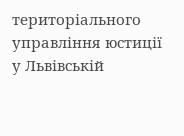територіального управління юстиції у Львівській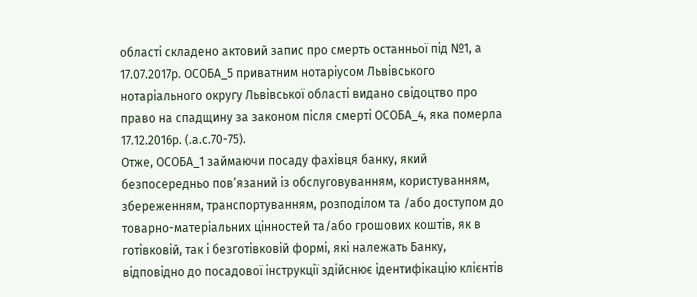області складено актовий запис про смерть останньої під №1, а 17.07.2017р. ОСОБА_5 приватним нотаріусом Львівського нотаріального округу Львівської області видано свідоцтво про право на спадщину за законом після смерті ОСОБА_4, яка померла 17.12.2016р. (.а.с.70-75).
Отже, ОСОБА_1 займаючи посаду фахівця банку, який безпосередньо пов’язаний із обслуговуванням, користуванням, збереженням, транспортуванням, розподілом та /або доступом до товарно-матеріальних цінностей та/або грошових коштів, як в готівковій, так і безготівковій формі, які належать Банку, відповідно до посадової інструкції здійснює ідентифікацію клієнтів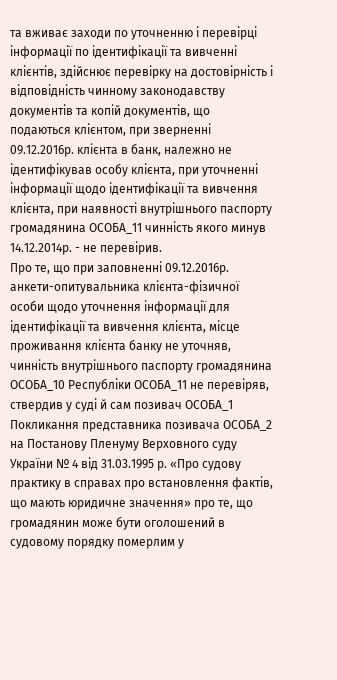та вживає заходи по уточненню і перевірці інформації по ідентифікації та вивченні клієнтів, здійснює перевірку на достовірність і відповідність чинному законодавству документів та копій документів, що подаються клієнтом, при зверненні 09.12.2016р. клієнта в банк, належно не ідентифікував особу клієнта, при уточненні інформації щодо ідентифікації та вивчення клієнта, при наявності внутрішнього паспорту громадянина ОСОБА_11 чинність якого минув 14.12.2014р. - не перевірив.
Про те, що при заповненні 09.12.2016р. анкети-опитувальника клієнта-фізичної особи щодо уточнення інформації для ідентифікації та вивчення клієнта, місце проживання клієнта банку не уточняв, чинність внутрішнього паспорту громадянина ОСОБА_10 Республіки ОСОБА_11 не перевіряв, ствердив у суді й сам позивач ОСОБА_1
Покликання представника позивача ОСОБА_2 на Постанову Пленуму Верховного суду України № 4 від 31.03.1995 р. «Про судову практику в справах про встановлення фактів, що мають юридичне значення» про те, що громадянин може бути оголошений в судовому порядку померлим у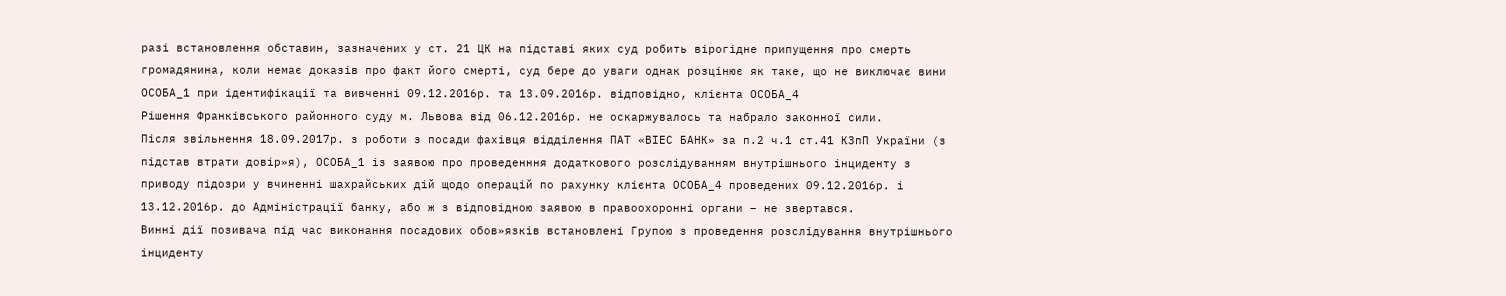разі встановлення обставин, зазначених у ст. 21 ЦК на підставі яких суд робить вірогідне припущення про смерть громадянина, коли немає доказів про факт його смерті, суд бере до уваги однак розцінює як таке, що не виключає вини ОСОБА_1 при ідентифікації та вивченні 09.12.2016р. та 13.09.2016р. відповідно, клієнта ОСОБА_4
Рішення Франківського районного суду м. Львова від 06.12.2016р. не оскаржувалось та набрало законної сили.
Після звільнення 18.09.2017р. з роботи з посади фахівця відділення ПАТ «ВІЕС БАНК» за п.2 ч.1 ст.41 КЗпП України (з підстав втрати довір»я), ОСОБА_1 із заявою про проведенння додаткового розслідуванням внутрішнього інциденту з приводу підозри у вчиненні шахрайських дій щодо операцій по рахунку клієнта ОСОБА_4 проведених 09.12.2016р. і 13.12.2016р. до Адміністрації банку, або ж з відповідною заявою в правоохоронні органи – не звертався.
Винні дії позивача під час виконання посадових обов»язків встановлені Групою з проведення розслідування внутрішнього інциденту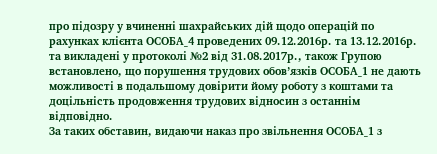про підозру у вчиненні шахрайських дій щодо операцій по рахунках клієнта ОСОБА_4 проведених 09.12.2016р. та 13.12.2016р. та викладені у протоколі №2 від 31.08.2017р., також Групою встановлено, що порушення трудових обов’язків ОСОБА_1 не дають можливості в подальшому довірити йому роботу з коштами та доцільність продовження трудових відносин з останнім відповідно.
За таких обставин, видаючи наказ про звільнення ОСОБА_1 з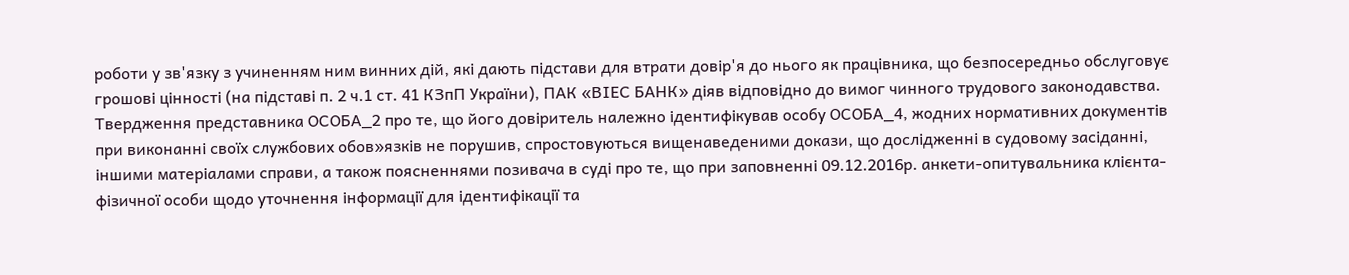роботи у зв'язку з учиненням ним винних дій, які дають підстави для втрати довір'я до нього як працівника, що безпосередньо обслуговує грошові цінності (на підставі п. 2 ч.1 ст. 41 КЗпП України), ПАК «ВІЕС БАНК» діяв відповідно до вимог чинного трудового законодавства.
Твердження представника ОСОБА_2 про те, що його довіритель належно ідентифікував особу ОСОБА_4, жодних нормативних документів при виконанні своїх службових обов»язків не порушив, спростовуються вищенаведеними докази, що дослідженні в судовому засіданні, іншими матеріалами справи, а також поясненнями позивача в суді про те, що при заповненні 09.12.2016р. анкети-опитувальника клієнта-фізичної особи щодо уточнення інформації для ідентифікації та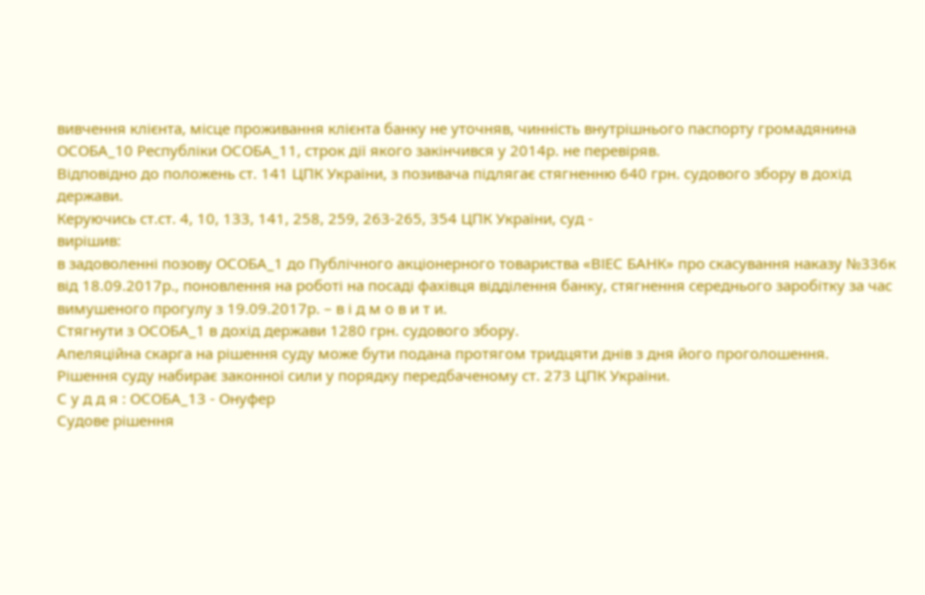вивчення клієнта, місце проживання клієнта банку не уточняв, чинність внутрішнього паспорту громадянина ОСОБА_10 Республіки ОСОБА_11, строк дії якого закінчився у 2014р. не перевіряв.
Відповідно до положень ст. 141 ЦПК України, з позивача підлягає стягненню 640 грн. судового збору в дохід держави.
Керуючись ст.ст. 4, 10, 133, 141, 258, 259, 263-265, 354 ЦПК України, суд -
вирішив:
в задоволенні позову ОСОБА_1 до Публічного акціонерного товариства «ВІЕС БАНК» про скасування наказу №336к від 18.09.2017р., поновлення на роботі на посаді фахівця відділення банку, стягнення середнього заробітку за час вимушеного прогулу з 19.09.2017р. – в і д м о в и т и.
Стягнути з ОСОБА_1 в дохід держави 1280 грн. судового збору.
Апеляційна скарга на рішення суду може бути подана протягом тридцяти днів з дня його проголошення.
Рішення суду набирає законної сили у порядку передбаченому ст. 273 ЦПК України.
С у д д я : ОСОБА_13 - Онуфер
Судове рішення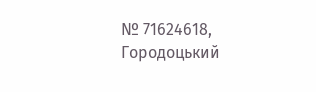№ 71624618, Городоцький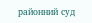районний суд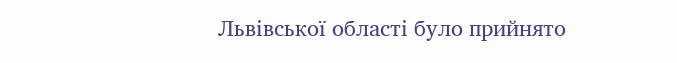Львівської області було прийнято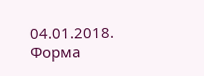04.01.2018. Форма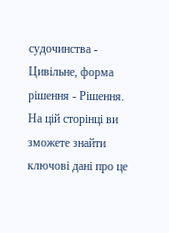судочинства - Цивільне, форма рішення - Рішення. На цій сторінці ви зможете знайти ключові дані про це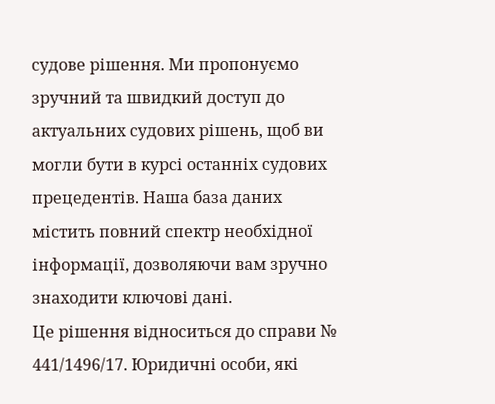судове рішення. Ми пропонуємо зручний та швидкий доступ до актуальних судових рішень, щоб ви могли бути в курсі останніх судових прецедентів. Наша база даних містить повний спектр необхідної інформації, дозволяючи вам зручно знаходити ключові дані.
Це рішення відноситься до справи № 441/1496/17. Юридичні особи, які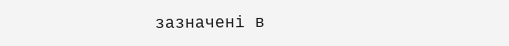зазначені в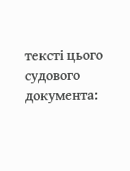тексті цього судового документа: